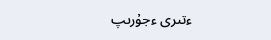ءتىرى ءجۇرىپ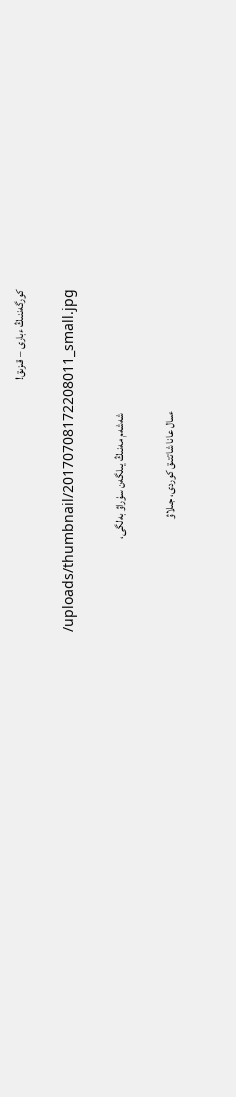كورگەننىڭ ءبارى – قىزىق!

/uploads/thumbnail/20170708172208011_small.jpg

                                                          شەشەم مەنىڭ يىلگەن سۇراۋ بەلگى،

                                                         ءسال عانا شاتتىق كوردى، جىلاۋ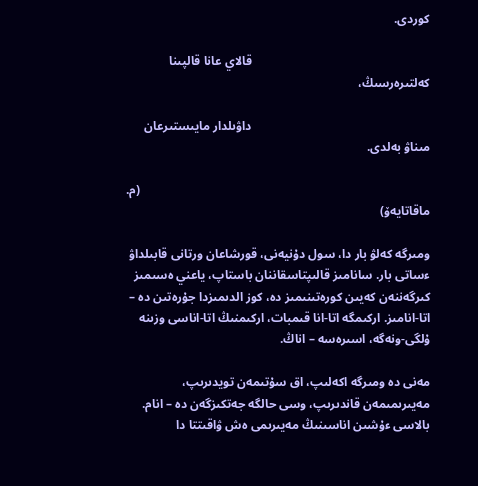كوردى.

                                                         قالاي عانا قالپىنا كەلتىرەرسىڭ،

                                                         داۋىلدار مايىستىرعان مىناۋ بەلدى.

                                                                                             (م. ماقاتايەۆ)

ومىرگە كەلۋ بار دا، سول دۇنيەنى، قورشاعان ورتانى قابىلداۋ ءساتى بار. سانامىز قالىپتاسقاننان باستاپ، ياعني ەسىمىز كىرگەننەن كەيىن كورەتىنىمىز دە، كوز الدىمىزدا جۇرەتىن دە – اتا-انامىز. اركىمگە اتا-انا قىمبات، اركىمنىڭ اتا-اناسى وزىنە ۇلگى-ونەگە، اسىرەسە – اناڭ.

مەنى دە ومىرگە اكەلىپ، اق سۇتىمەن تويدىرىپ، مەيىرىمىمەن قاندىرىپ، وسى حالگە جەتكىزگەن دە – انام. بالاسى ءۇشىن اناسىنىڭ مەيىرىمى ەش ۋاقىتتا دا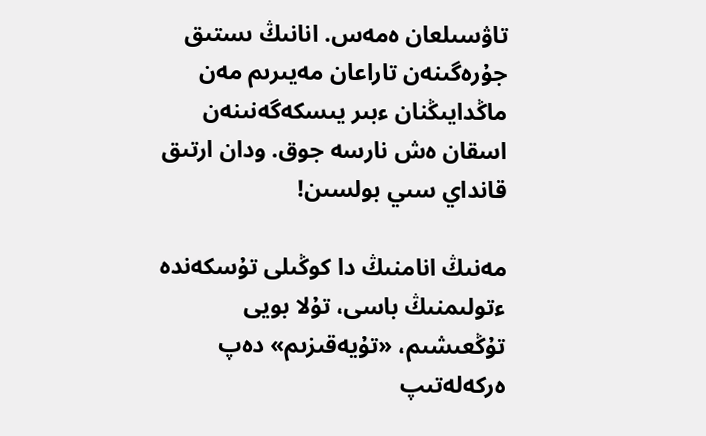تاۋسىلعان ەمەس. انانىڭ ىستىق جۇرەگىنەن تاراعان مەيىرىم مەن ماڭدايىڭنان ءبىر يىسكەگەنىنەن اسقان ەش نارسە جوق. ودان ارتىق قانداي سىي بولسىن!

مەنىڭ انامنىڭ دا كوڭىلى تۇسكەندە ءتولىمنىڭ باسى، تۇلا بويى تۇڭعىشىم، «تۇيەقىزىم» دەپ ەركەلەتىپ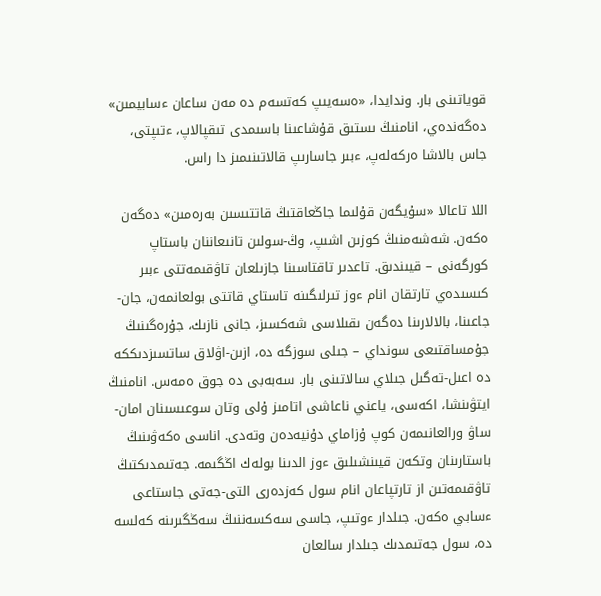قوياتىنى بار. وندايدا، «ەسەيىپ كەتسەم دە مەن ساعان ءسابيمىن» دەگەندەي، انامنىڭ ىستىق قۇشاعىنا باسىمدى تىقپالاپ، ءتىپتى، جاس بالاشا ەركەلەپ، ءبىر جاسارىپ قالاتىنىمىز دا راس.

اللا تاعالا «سۇيگەن قۇلىما جاڭعاقتىڭ قاتتىسىن بەرەمىن» دەگەن ەكەن. شەشەمنىڭ كوزىن اشىپ، وڭ-سولىن تانىعاننان باستاپ كورگەنى – قيىندىق. تاعدىر تاقتاسىنا جازىلعان تاۋقىمەتتى ءبىر كىسىدەي تارتقان انام ءوز تىرلىگىنە تاستاي قاتتى بولعانمەن، جان-جاعىنا، بالالارىنا دەگەن ىقىلاسى شەكسىز، جانى نازىك، جۇرەگىنىڭ جۇمساقتىعى سونداي – جىلى سوزگە دە، ازىن-اۋلاق ساتسىزدىككە دە اعىل-تەگىل جىلاي سالاتىنى بار. سەبەبى دە جوق ەمەس. انامنىڭ ايتۋىنشا، اكەسى، ياعني ناعاشى اتامىز ۇلى وتان سوعىسىنان امان-ساۋ ورالعانىمەن كوپ ۇزاماي دۇنيەدەن وتەدى. اناسى ەكەۋىنىڭ باستارىنان وتكەن قيىنشىلىق ءوز الدىنا بولەك اڭگىمە. جەتىمدىكتىڭ تاۋقىمەتىن از تارتپاعان انام سول كەزدەرى التى-جەتى جاستاعى ءسابي ەكەن. جىلدار ءوتىپ، جاسى سەكسەننىڭ سەڭگىرىنە كەلسە دە، سول جەتىمدىك جىلدار سالعان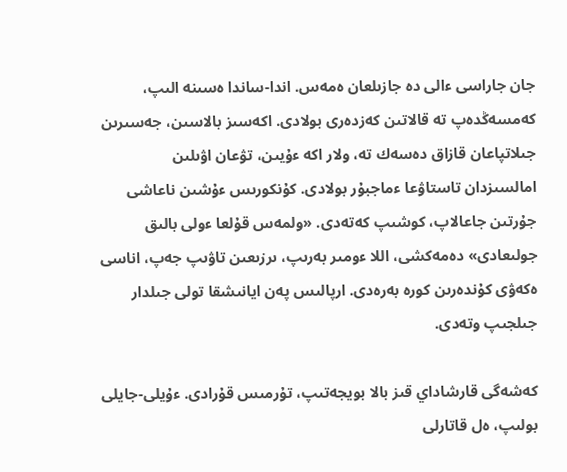جان جاراسى ءالى دە جازىلعان ەمەس. اندا-ساندا ەسىنە الىپ، كەمسەڭدەپ تە قالاتىن كەزدەرى بولادى. اكەسىز بالاسىن، جەسىرىن جىلاتپاعان قازاق دەسەك تە، ولار اكە ءۇيىن، تۋعان اۋىلىن امالسىزدان تاستاۋعا ءماجبۇر بولادى. كۇنكورىس ءۇشىن ناعاشى جۇرتىن جاعالاپ، كوشىپ كەتەدى. «ولمەس قۇلعا ءولى بالىق جولىعادى» دەمەكشى، اللا ءومىر بەرىپ، ىرزىعىن تاۋىپ جەپ، اناسى ەكەۋى كۇندەرىن كورە بەرەدى. ارپالىس پەن ايانىشقا تولى جىلدار جىلجىپ وتەدى.

كەشەگى قارشاداي قىز بالا بويجەتىپ، تۇرمىس قۇرادى. ءۇيلى-جايلى بولىپ، ەل قاتارلى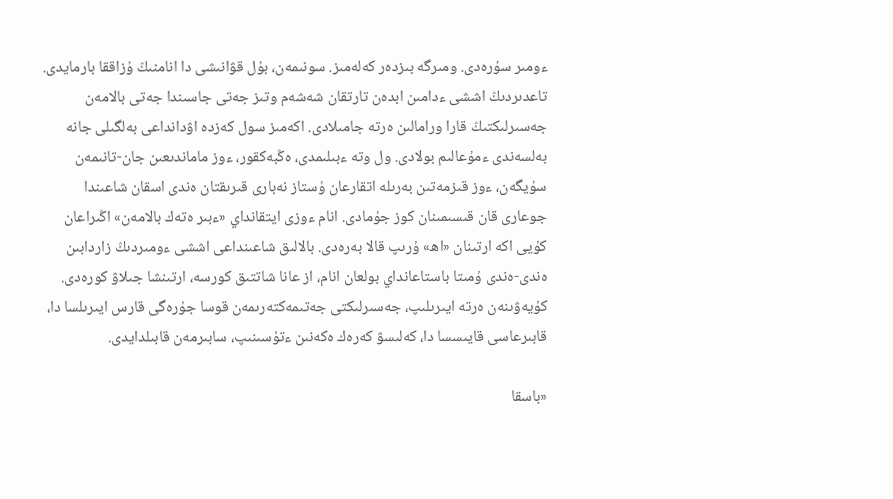ءومىر سۇرەدى. ومىرگە بىزدەر كەلەمىز. سونىمەن، بۇل قۋانىشى دا انامنىڭ ۇزاققا بارمايدى. تاعدىردىڭ اششى ءدامىن ابدەن تارتقان شەشەم وتىز جەتى جاسىندا جەتى بالامەن جەسىرلىكتىڭ قارا ورامالىن ەرتە جامىلادى. اكەمىز سول كەزدە اۋدانداعى بەلگىلى جانە بەلسەندى ءمۇعالىم بولادى. ول وتە ءبىلىمدى، ەڭبەكقور، ءوز ماماندىعىن جان-تانىمەن سۇيگەن، ءوز قىزمەتىن بەرىلە اتقارعان ۇستاز نەبارى قىرىقتان ەندى اسقان شاعىندا جوعارى قان قىسىمىنان كوز جۇمادى. انام ءوزى ايتقانداي «ءبىر ەتەك بالامەن» اڭىراعان كۇيى اكە ارتىنان «اھ» ۇرىپ قالا بەرەدى. بالالىق شاعىنداعى اششى ءومىردىڭ زاردابىن ەندى-ەندى ۇمىتا باستاعانداي بولعان انام، از عانا شاتتىق كورسە، ارتىنشا جىلاۋ كورەدى. كۇيەۋىنەن ەرتە ايىرىلىپ، جەسىرلىكتى جەتىمەكتەرىمەن قوسا جۇرەگى قارس ايىرىلسا دا، قابىرعاسى قايىسسا دا، كەلىسۋ كەرەك ەكەنىن ءتۇسىنىپ، سابىرمەن قابىلدايدى.

«باسقا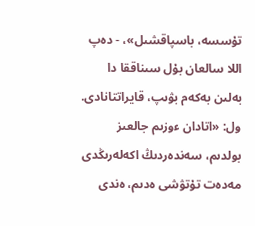تۇسسە، باسپاقشىل»، - دەپ اللا سالعان بۇل سىناققا دا بەلىن بەكەم بۋىپ، قايراتتانادى. ول: «اتادان ءوزىم جالعىز بولدىم، سەندەردىڭ اكەلەرىڭدى مەدەت تۇتۋشى ەدىم، ەندى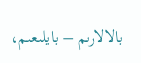بالالارىم – بايلىعىم،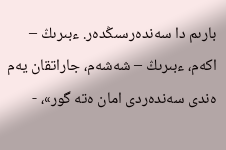بارىم دا سەندەرسىڭدەر. ءبىرىڭ – اكەم، ءبىرىڭ – شەشەم، جاراتقان يەم ەندى سەندەردى امان ەتە گور»، -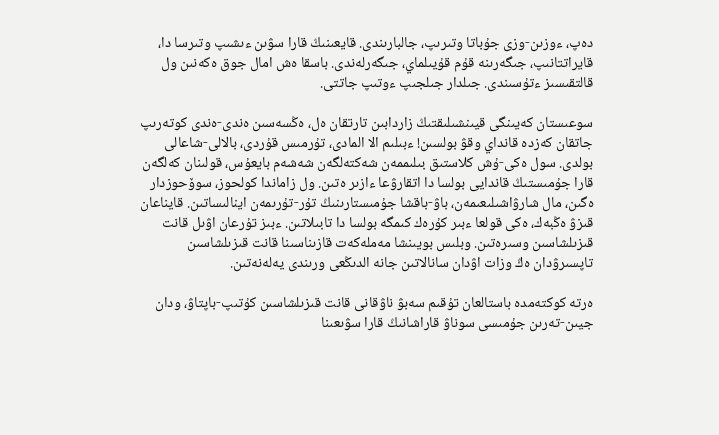دەپ، ءوزىن-وزى جۇباتا وتىرىپ، جالبارىندى. قايعىنىڭ قارا سۋىن ءىشىپ وتىرسا دا، قايراتتانىپ، جىگەرىنە قۇم قۇيىلماي، جىگەرلەندى. باسقا ەش امال جوق ەكەنىن ول قالتقىسىز ءتۇسىندى. جىلدار جىلجىپ ءوتىپ جاتتى.

سوعىستان كەيىنگى قيىنشىلىقتىڭ زاردابىن تارتقان ەل، ەڭسەسىن ەندى-ەندى كوتەرىپ جاتقان كەزدە قانداي وقۋ بولسىن! ءبىلىم الا المادى، تۇرمىس قۇردى، بالالى-شاعالى بولدى. سول ەكى-ۇش كلاستىق بىلىممەن شەكتەلگەن شەشەم بايعۇس، قولىنان كەلگەن قارا جۇمىستىڭ قاندايى بولسا دا اتقارۋعا ءازىر ەتىن. ول زاماندا كولحوز، سوۆحوزدار ەگىن، مال شارۋاشىلىعىمەن، باۋ-باقشا جۇمىستارىنىڭ تۇر-تۇرىمەن اينالىساتىن. قايناعان قىزۋ ەڭبەك، ەكى قولعا ءبىر كۇرەك كىمگە بولسا دا تابىلاتىن. ءبىز تۇرعان اۋىل قانت قىزىلشاسىن وسىرەتىن. وبلىس بويىنشا مەملەكەت قازىناسىنا قانت قىزىلشاسىن تاپسىرۋدان ەڭ وزات اۋدان سانالاتىن جانە الدىڭعى ورىندى يەلەنەتىن.

ەرتە كوكتەمدە باستالعان تۇقىم سەبۋ ناۋقانى قانت قىزىلشاسىن كۇتىپ-باپتاۋ، ودان جيىن-تەرىن جۇمىسى سوناۋ قاراشانىڭ قارا سۋىعىنا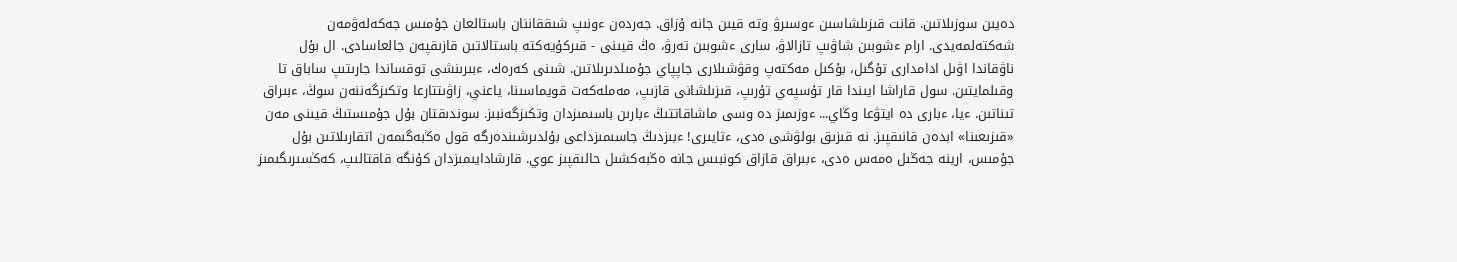دەيىن سوزىلاتىن. قانت قىزىلشاسىن ءوسىرۋ وتە قيىن جانە ۇزاق. جەردەن ءونىپ شىققاننان باستالعان جۇمىس جەكەلەۋمەن شەكتەلمەيدى. ارام ءشوبىن شاۋىپ تازالاۋ، سارى ءشوبىن تەرۋ، ەڭ قيىنى - قىركۇيەكتە باستالاتىن قازىقپەن جالعاسادى. ال بۇل ناۋقاندا اۋىل ادامدارى تۇگىل، بۇكىل مەكتەپ وقۋشىلارى جاپپاي جۇمىلدىرىلاتىن. شىنى كەرەك، ءبىرىنشى توقساندا جارىتىپ ساباق تا وقىلمايتىن. سول قاراشا ايىندا قار تۇسپەي تۇرىپ، قىزىلشانى قازىپ، مەملەكەت قويماسىنا، ياعني، زاۋىتتارعا وتكىزگەننەن سوڭ، ءبىراق تىناتىن. ءيا، ءبارى دە ايتۋعا وڭاي... ءوزىمىز دە وسى ماشاقاتتىڭ ءبارىن باسىمىزدان وتكىزگەنبىز. سوندىقتان بۇل جۇمىستىڭ قيىنى مەن «قىزىعىنا» ابدەن قانىقپىز. نە قىزىق بولۋشى ەدى، ءتايىرى! ءبىزدىڭ جاسىمىزداعى بۇلدىرشىندەرگە قول ەڭبەگىمەن اتقارىلاتىن بۇل جۇمىس، ارينە جەڭىل ەمەس ەدى، ءبىراق قازاق كونبىس جانە ەڭبەكشىل حالىقپىز عوي. قارشادايىمىزدان كۇنگە قاقتالىپ، كەڭسىرىگىمىز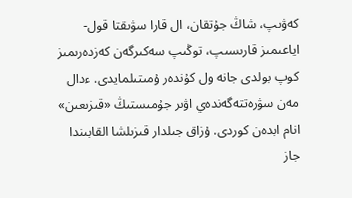كەۋىپ، شاڭ جۇتقان، ال قارا سۋىقتا قول-اياعىمىز قارىسىپ، توڭىپ سەكىرگەن كەزدەرىمىز كوپ بولدى جانە ول كۇندەر ۇمىتىلمايدى. ءدال مەن سۋرەتتەگەندەي اۋىر جۇمىستىڭ «قىزىعىن» انام ابدەن كوردى. ۇزاق جىلدار قىزىلشا القابىندا جاز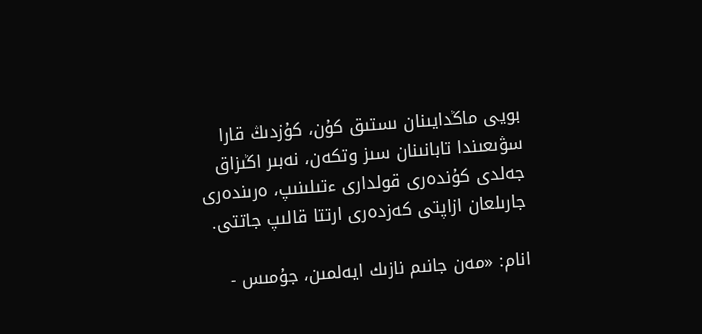بويى ماڭدايىنان ىستىق كۇن، كۇزدىڭ قارا سۋىعىندا تابانىنان سىز وتكەن، نەبىر اڭىزاق جەلدى كۇندەرى قولدارى ءتىلىنىپ، ەرىندەرى جارىلعان ازاپتى كەزدەرى ارتتا قالىپ جاتتى.

انام: «مەن جانىم نازىك ايەلمىن، جۇمىس -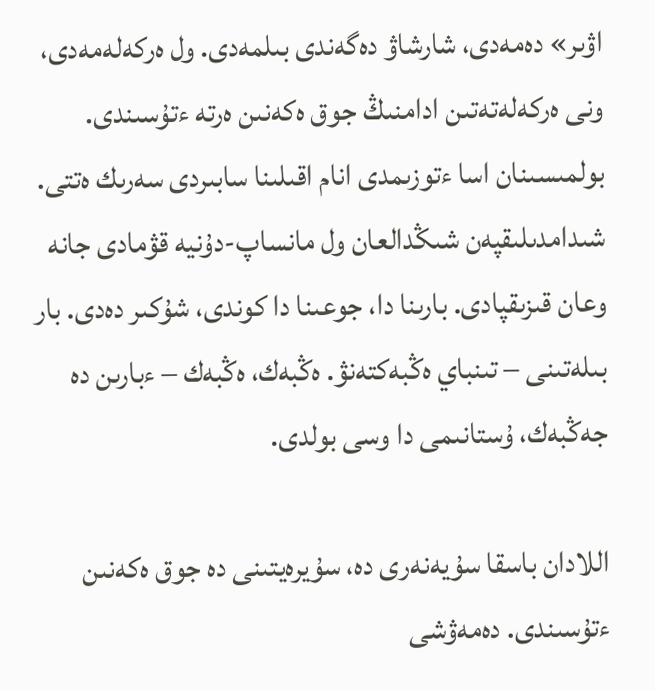اۋىر» دەمەدى، شارشاۋ دەگەندى بىلمەدى. ول ەركەلەمەدى، ونى ەركەلەتەتىن ادامنىڭ جوق ەكەنىن ەرتە ءتۇسىندى. بولمىسىنان اسا ءتوزىمدى انام اقىلىنا سابىردى سەرىك ەتتى. شىدامدىلىقپەن شىڭدالعان ول مانساپ-دۇنيە قۋمادى جانە وعان قىزىقپادى. بارىنا دا، جوعىنا دا كوندى، شۇكىر دەدى. بار بىلەتىنى – تىنباي ەڭبەكتەنۋ. ەڭبەك، ەڭبەك – ءبارىن دە جەڭبەك، ۇستانىمى دا وسى بولدى.

اللادان باسقا سۇيەنەرى دە، سۇيرەيتىنى دە جوق ەكەنىن ءتۇسىندى. دەمەۋشى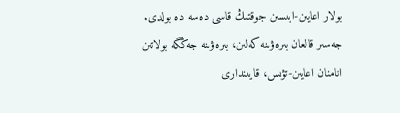بولار اعايىن-ابىسىن جوقتىڭ قاسى دەسە دە بولدى. جەسىر قالعان بىرەۋىنە كەلىن، بىرەۋىنە جەڭگە بولاتىن انامنان اعايىن-تۋىس، قايىندارى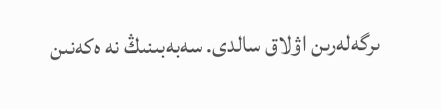ىرگەلەرىن اۋلاق سالدى. سەبەبىنىڭ نە ەكەنىن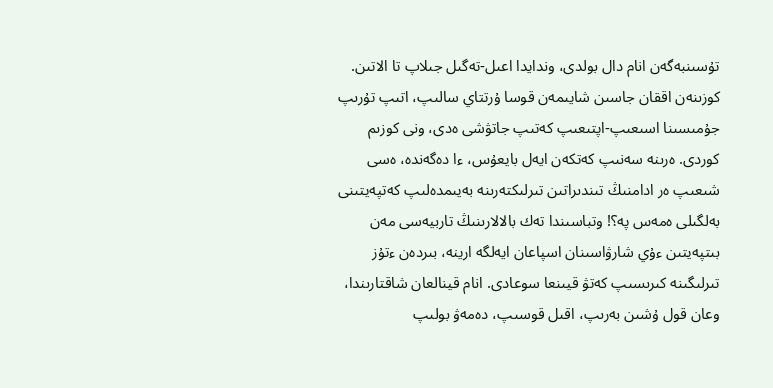تۇسىنبەگەن انام دال بولدى، وندايدا اعىل-تەگىل جىلاپ تا الاتىن. كوزىنەن اققان جاسىن شايىمەن قوسا ۇرتتاي سالىپ، اتىپ تۇرىپ جۇمىسىنا اسىعىپ-اپتىعىپ كەتىپ جاتۋشى ەدى، ونى كوزىم كوردى. ەرىنە سەنىپ كەتكەن ايەل بايعۇس، ءا دەگەندە، ەسى شىعىپ ەر ادامنىڭ تىندىراتىن تىرلىكتەرىنە بەيىمدەلىپ كەتپەيتىنى بەلگىلى ەمەس پە؟! وتباسىندا تەك بالالارىنىڭ تاربيەسى مەن بىتپەيتىن ءۇي شارۋاسىنان اسپاعان ايەلگە ارينە، بىردەن ءتۇز تىرلىگىنە كىرىسىپ كەتۋ قيىنعا سوعادى. انام قينالعان شاقتارىندا، وعان قول ۇشىن بەرىپ، اقىل قوسىپ، دەمەۋ بولىپ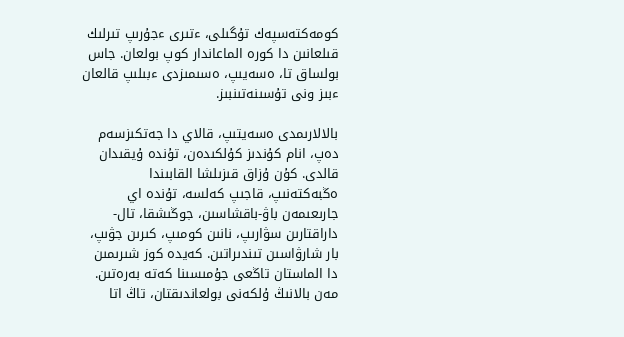كومەكتەسپەك تۇگىلى، ءتىرى ءجۇرىپ تىرلىك قىلعانىن دا كورە الماعاندار كوپ بولعان. جاس بولساق تا، ەسەيىپ، ەسىمىزدى ءبىلىپ قالعان ءبىز ونى تۇسىنەتىنبىز.

بالالارىمدى ەسەيتىپ، قالاي دا جەتكىزسەم دەپ، انام كۇندىز كۇلكىدەن، تۇندە ۇيقىدان قالدى. كۇن ۇزاق قىزىلشا القابىندا ەڭبەكتەنىپ، قاجىپ كەلسە، تۇندە اي جارىعىمەن باۋ-باقشاسىن، جوڭىشقا، تال-داراقتارىن سۋارىپ، نانىن كومىپ، كىرىن جۋىپ، بار شارۋاسىن تىندىراتىن. كەيدە كوز شىرىمىن دا الماستان تاڭعى جۇمىسىنا كەتە بەرەتىن. مەن بالانىڭ ۇلكەنى بولعاندىقتان، تاڭ اتا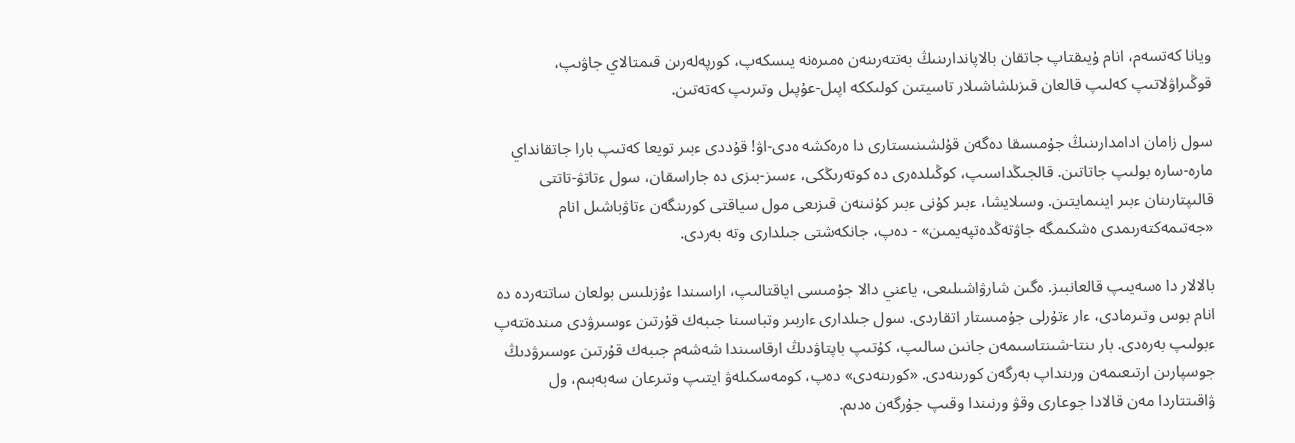ويانا كەتسەم، انام ۇيىقتاپ جاتقان بالاپاندارىنىڭ بەتتەرىنەن ەمىرەنە يىسكەپ، كورپەلەرىن قىمتالاي جاۋىپ، قوڭىراۋلاتىپ كەلىپ قالعان قىزىلشاشىلار تاسيتىن كولىككە اپىل-عۇپىل وتىرىپ كەتەتىن.

سول زامان ادامدارىنىڭ جۇمىسقا دەگەن قۇلشىنىستارى دا ەرەكشە ەدى-اۋ! قۇددى ءبىر تويعا كەتىپ بارا جاتقانداي مارە-سارە بولىپ جاتاتىن. قالجىڭداسىپ، كوڭىلدەرى دە كوتەرىڭكى، ءسىز-بىزى دە جاراسقان، سول ءتاتۋ-تاتتى قالىپتارىنان ءبىر اينىمايتىن. وسىلايشا، ءبىر كۇنى ءبىر كۇنىنەن قىزىعى مول سياقتى كورىنگەن ءتاۋباشىل انام «جەتىمەكتەرىمدى ەشكىمگە جاۋتەڭدەتپەيمىن» - دەپ، جانكەشتى جىلدارى وتە بەردى.

بالالار دا ەسەيىپ قالعانبىز. ەگىن شارۋاشىلىعى، ياعني دالا جۇمىسى اياقتالىپ، اراسىندا ءۇزىلىس بولعان ساتتەردە دە انام بوس وتىرمادى، ءار ءتۇرلى جۇمىستار اتقاردى. سول جىلدارى ءاربىر وتباسىنا جىبەك قۇرتىن ءوسىرۋدى مىندەتتەپ ءبولىپ بەرەدى. بار ىنتا-شىنتاسىمەن جانىن سالىپ، كۇتىپ باپتاۋدىڭ ارقاسىندا شەشەم جىبەك قۇرتىن ءوسىرۋدىڭ جوسپارىن ارتىعىمەن ورىنداپ بەرگەن كورىنەدى. «كورىنەدى» دەپ، كومەسكىلەۋ ايتىپ وتىرعان سەبەبىم، ول ۋاقىتتاردا مەن قالادا جوعارى وقۋ ورنىندا وقىپ جۇرگەن ەدىم.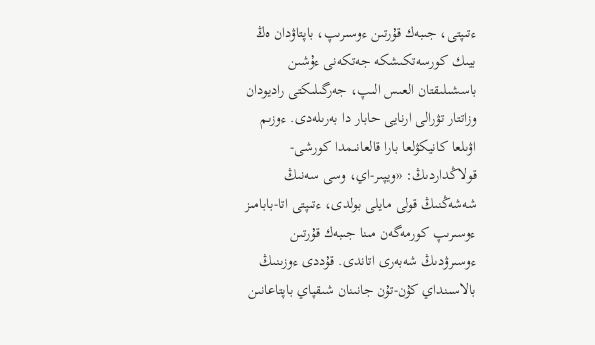ءتىپتى، جىبەك قۇرتىن ءوسىرىپ، باپتاۋدان ەڭ بيىك كورسەتكىشكە جەتكەنى ءۇشىن باسشىلىقتان العىس الىپ، جەرگىلىكتى راديودان وزاتتار تۋرالى ارنايى حابار دا بەرىلەدى. ءوزىم اۋىلعا كانيكۋلعا بارا قالعانىمدا كورشى-قولاڭداردىڭ: «ويپىر-اي، وسى سەنىڭ شەشەڭنىڭ قولى مايلى بولدى، ءتىپتى اتا-بابامىز ءوسىرىپ كورمەگەن مىنا جىبەك قۇرتىن ءوسىرۋدىڭ شەبەرى اتاندى. قۇددى ءوزىنىڭ بالاسىنداي كۇن-تۇن جانىنان شىقپاي باپتاعانىن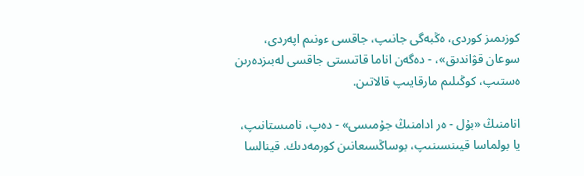كوزىمىز كوردى، ەڭبەگى جانىپ، جاقسى ءونىم اپەردى، سوعان قۋاندىق»، - دەگەن اناما قاتىستى جاقسى لەبىزدەرىن ەستىپ، كوڭىلىم مارقايىپ قالاتىن.

انامنىڭ «بۇل - ەر ادامنىڭ جۇمىسى» - دەپ، نامىستانىپ، يا بولماسا قيىنسىنىپ، بوساڭسىعانىن كورمەدىك. قينالسا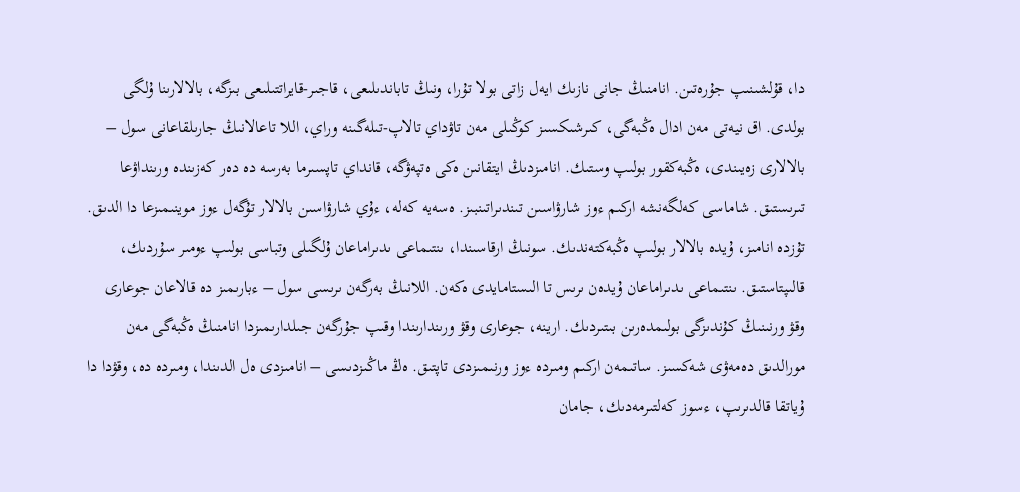دا، قۇلشىنىپ جۇرەتىن. انامنىڭ جانى نازىك ايەل زاتى بولا تۇرا، ونىڭ تاباندىلىعى، قاجىر-قايراتتىلىعى بىزگە، بالالارىنا ۇلگى بولدى. اق نيەتى مەن ادال ەڭبەگى، كىرشىكسىز كوڭىلى مەن تاۋداي تالاپ-تىلەگىنە وراي، اللا تاعالانىڭ جارىلقاعانى سول – بالالارى زەيىندى، ەڭبەكقور بولىپ وستىك. انامىزدىڭ ايتقانىن ەكى ەتپەۋگە، قانداي تاپسىرما بەرسە دە دەر كەزىندە ورىنداۋعا تىرىستىق. شاماسى كەلگەنشە اركىم ءوز شارۋاسىن تىندىراتىنبىز. ەسەيە كەلە، ءۇي شارۋاسىن بالالار تۇگەل ءوز موينىمىزعا دا الدىق. تۇزدە انامىز، ۇيدە بالالار بولىپ ەڭبەكتەندىك. سونىڭ ارقاسىندا، ىنتىماعى ىدىراماعان ۇلگىلى وتباسى بولىپ ءومىر سۇردىك، قالىپتاستىق. ىنتىماعى ىدىراماعان ۇيدەن ىرىس تا الىستامايدى ەكەن. اللانىڭ بەرگەن ىرىسى سول – ءبارىمىز دە قالاعان جوعارى وقۋ ورنىنىڭ كۇندىزگى بولىمدەرىن بىتىردىك. ارينە، جوعارى وقۋ ورىندارىندا وقىپ جۇرگەن جىلدارىمىزدا انامنىڭ ەڭبەگى مەن مورالدىق دەمەۋى شەكسىز. ساتىمەن اركىم ومىردە ءوز ورنىمىزدى تاپتىق. ەڭ ماڭىزدىسى – انامىزدى ەل الدىندا، ومىردە دە، وقۋدا دا ۇياتقا قالدىرىپ، ءسوز كەلتىرمەدىك، جامان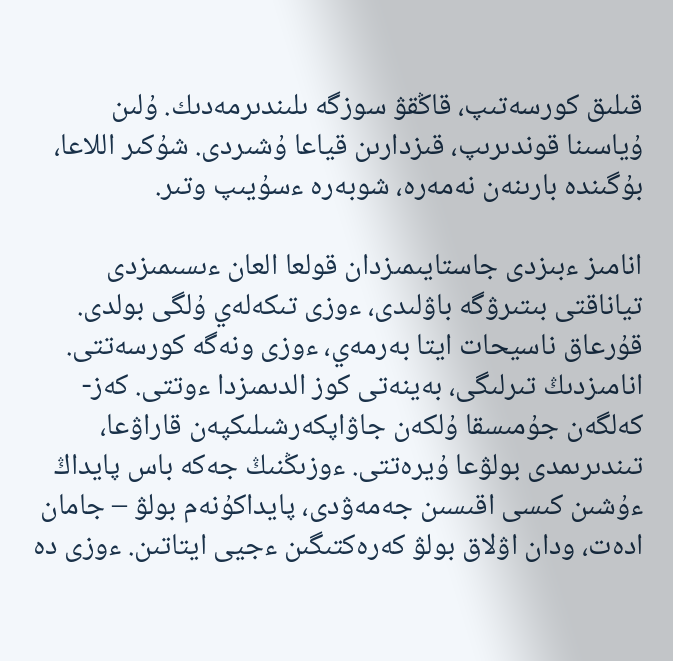قىلىق كورسەتىپ، قاڭقۋ سوزگە ىلىندىرمەدىك. ۇلىن ۇياسىنا قوندىرىپ، قىزدارىن قياعا ۇشىردى. شۇكىر اللاعا، بۇگىندە بارىنەن نەمەرە، شوبەرە ءسۇيىپ وتىر.

انامىز ءبىزدى جاستايىمىزدان قولعا العان ءىسىمىزدى تياناقتى بىتىرۋگە باۋلىدى، ءوزى تىكەلەي ۇلگى بولدى. قۇرعاق ناسيحات ايتا بەرمەي، ءوزى ونەگە كورسەتتى. انامىزدىڭ تىرلىگى، بەينەتى كوز الدىمىزدا ءوتتى. كەز-كەلگەن جۇمىسقا ۇلكەن جاۋاپكەرشىلىكپەن قاراۋعا، تىندىرىمدى بولۋعا ۇيرەتتى. ءوزىڭنىڭ جەكە باس پايداڭ ءۇشىن كىسى اقىسىن جەمەۋدى، پايداكۇنەم بولۋ – جامان ادەت، ودان اۋلاق بولۋ كەرەكتىگىن ءجيى ايتاتىن. ءوزى دە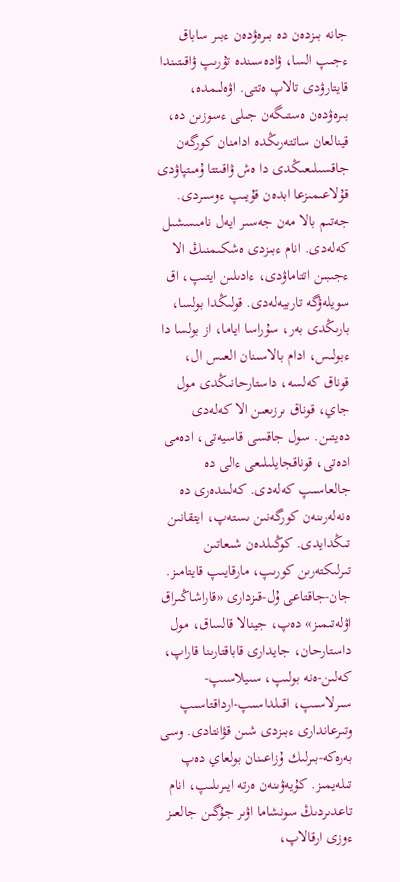جانە بىزدەن دە بىرەۋدەن ءبىر ساباق ءجىپ السا، ۋادەسىندە تۇرىپ ۋاقىتىندا قايتارۋدى تالاپ ەتتى. اۋەلىمدە، بىرەۋدەن ەستىگەن جىلى ءسوزىن دە، قينالعان ساتتەرىڭدە ادامنان كورگەن جاقسىلىعىڭدى دا ەش ۋاقىتتا ۇمىتپاۋدى قۇلاعىمىزعا ابدەن قۇيىپ ءوسىردى. جەتىم بالا مەن جەسىر ايەل نامىسشىل كەلەدى. انام ءبىزدى ەشكىمنىڭ الا ءجىبىن اتتاماۋدى، ءادىلىن ايتىپ، اق سويلەۋگە تاربيەلەدى. قولىڭدا بولسا، بارىڭدى بەر، سۇراسا اياما، از بولسا دا ءبولىس، ادام بالاسىنان العىس ال، قوناق كەلسە، داستارحانىڭدى مول جاي، قوناق ىرزىعىن الا كەلەدى دەيتىن. سول جاقسى قاسيەتى، ادەمى ادەتى، قوناقجايلىلىعى ءالى دە جالعاسىپ كەلەدى. كەلىندەرى دە ەنەلەرىنەن كورگەنىن ىستەپ، ايتقانىن تىڭدايدى. كوڭىلدەن شىعاتىن تىرلىكتەرىن كورىپ، مارقايىپ قايتامىز. جان-جاقتاعى ۇل-قىزدارى «قاراشاڭىراق اۋلەتىمىز» دەپ، جينالا قالساق، مول داستارحان، جايدارى قاباقتارىنا قاراپ، كەلىن-ەنە بولىپ، سىيلاسىپ-سىرلاسىپ، اقىلداسىپ-ارداقتاسىپ وتىرعاندارى ءبىزدى شىن قۋانتادى. وسى بەرەكە-بىرلىك ۇزاعىنان بولعاي دەپ تىلەيمىز. كۇيەۋىنەن ەرتە ايىرىلىپ، انام تاعدىردىڭ سونشاما اۋىر جۇگىن جالعىز ءوزى ارقالاپ،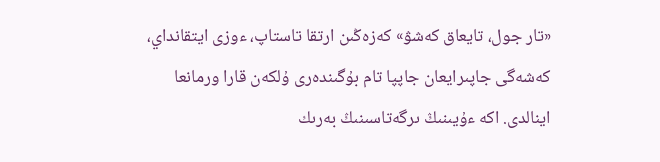«تار جول، تايعاق كەشۋ» كەزەڭىن ارتقا تاستاپ، ءوزى ايتقانداي، كەشەگى جاپىرايعان جاپپا تام بۇگىندەرى ۇلكەن قارا ورمانعا اينالدى. اكە ءۇيىنىڭ ىرگەتاسىنىڭ بەرىك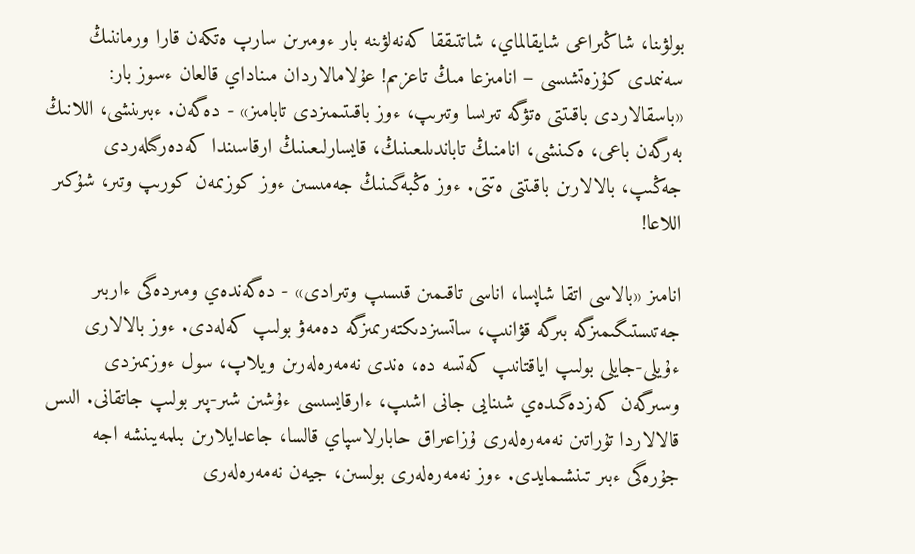بولۋىنا، شاڭىراعى شايقالماي، شاتتىققا كەنەلۋىنە بار ءومىرىن سارپ ەتكەن قارا ورماننىڭ سەنىمدى كۇزەتشىسى – انامىزعا مىڭ تاعزىم! عۇلامالاردان مىناداي قالعان ءسوز بار: «باسقالاردى باقىتتى ەتۋگە تىرىسا وتىرىپ، ءوز باقىتىمىزدى تابامىز» - دەگەن. ءبىرىنشى، اللانىڭ بەرگەن باعى، ەكىنشى، انامنىڭ تاباندىلىعىنىڭ، قايسارلىعىنىڭ ارقاسىندا كەدەرگىلەردى جەڭىپ، بالالارىن باقىتتى ەتتى. ءوز ەڭبەگىنىڭ جەمىسىن ءوز كوزىمەن كورىپ وتىر، شۇكىر اللاعا!

انامىز «بالاسى اتقا شاپسا، اناسى تاقىمىن قىسىپ وتىرادى» - دەگەندەي ومىردەگى ءاربىر جەتىستىگىمىزگە بىرگە قۋانىپ، ساتسىزدىكتەرىمىزگە دەمەۋ بولىپ كەلەدى. ءوز بالالارى ءۇيلى-جايلى بولىپ اياقتانىپ كەتسە دە، ەندى نەمەرەلەرىن ويلاپ، سول ءوزىمىزدى وسىرگەن كەزدەگىدەي شىنايى جانى اشىپ، ءارقايسىسى ءۇشىن شىر-پىر بولىپ جاتقانى. الىس قالالاردا تۇراتىن نەمەرەلەرى ۇزاعىراق حابارلاسپاي قالسا، جاعدايلارىن بىلمەيىنشە اجە جۇرەگى ءبىر تىنشىمايدى. ءوز نەمەرەلەرى بولسىن، جيەن نەمەرەلەرى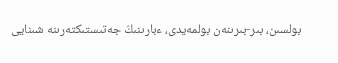بولسىن، بىر-بىرىنەن بولمەيدى، ءبارىنىڭ جەتىستىكتەرىنە شىنايى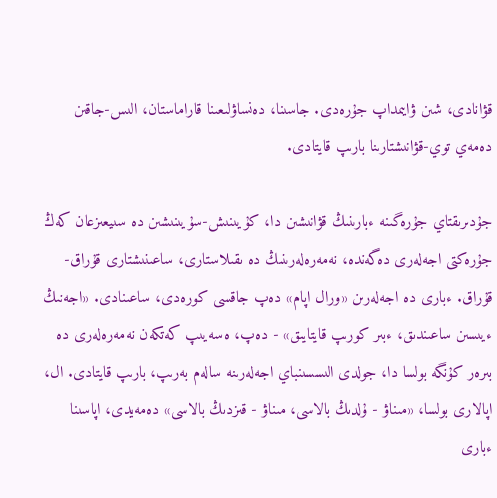قۋانادى، شىن ۋايىمداپ جۇرەدى. جاسىنا، دەنساۋلىعىنا قاراماستان، الىس-جاقىن دەمەي توي-قۋانىشتارىنا بارىپ قايتادى.

جۇدىرىقتاي جۇرەگىنە ءبارىنىڭ قۋانىشىن دا، كۇيىنىش-سۇيىنىشىن دە سىيعىزعان كەڭ جۇرەكتى اجەلەرى دەگەندە، نەمەرەلەرىنىڭ دە ىقىلاستارى، ساعىنىشتارى قۇراق-قۇراق. ءبارى دە اجەلەرىن «ورال اپام» دەپ جاقسى كورەدى، ساعىنادى. «اجەنىڭ ءيىسىن ساعىندىق، ءبىر كورىپ قايتايىق» - دەپ، ەسەيىپ كەتكەن نەمەرەلەرى دە بىرەر كۇنگە بولسا دا، جولدى الىسسىنباي اجەلەرىنە سالەم بەرىپ، بارىپ قايتادى. ال، اپالارى بولسا، «مىناۋ - ۇلدىڭ بالاسى، مىناۋ - قىزدىڭ بالاسى» دەمەيدى، اپاسىنا ءبارى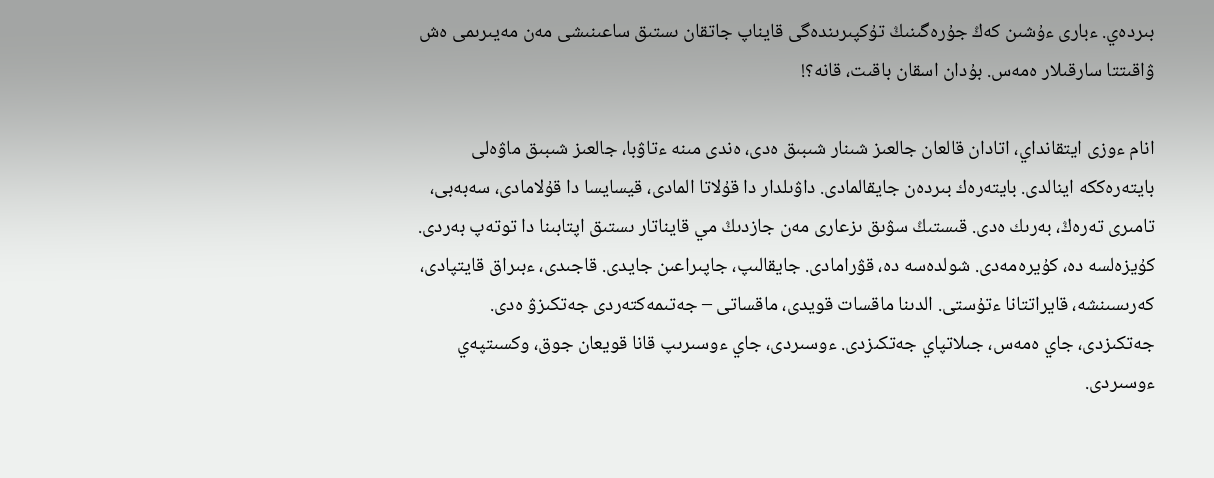بىردەي. ءبارى ءۇشىن كەڭ جۇرەگىنىڭ تۇكپىرىندەگى قايناپ جاتقان ىستىق ساعىنىشى مەن مەيىرىمى ەش ۋاقىتتا سارقىلار ەمەس. بۇدان اسقان باقىت، قانە؟!

انام ءوزى ايتقانداي، اتادان قالعان جالعىز شىنار شىبىق ەدى، ەندى مىنە ءتاۋبا، جالعىز شىبىق ماۋەلى بايتەرەككە اينالدى. بايتەرەك بىردەن جايقالمادى. داۋىلدار دا قۇلاتا المادى، قيسايسا دا قۇلامادى، سەبەبى، تامىرى تەرەڭ، بەرىك ەدى. قىستىڭ سۋىق ىزعارى مەن جازدىڭ مي قايناتار ىستىق اپتابىنا دا توتەپ بەردى. كۇيزەلسە دە، كۇيرەمەدى. شولدەسە دە، قۋرامادى. جايقالىپ، جاپىراعىن جايدى. قاجىدى، ءبىراق قايتپادى، كەرىسىنشە، قايراتتانا ءتۇستى. الدىنا ماقسات قويدى، ماقساتى – جەتىمەكتەردى جەتكىزۋ ەدى. جەتكىزدى، جاي ەمەس، جىلاتپاي جەتكىزدى. ءوسىردى، جاي ءوسىرىپ قانا قويعان جوق، وكسىتپەي ءوسىردى.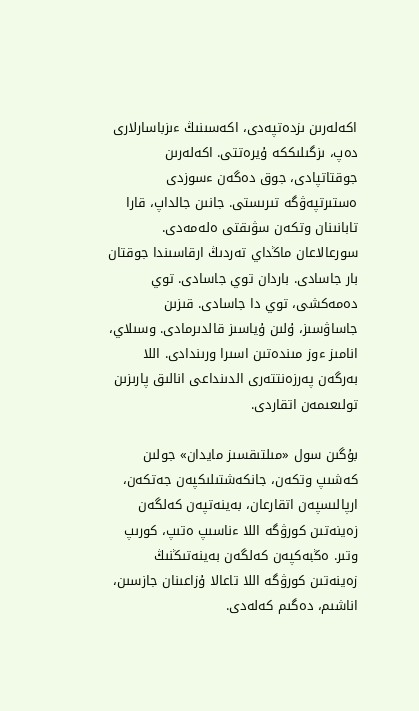اكەلەرىن ىزدەتپەدى، اكەسىنىڭ ءىزباسارلارى دەپ، ىزگىلىككە ۇيرەتتى. اكەلەرىن جوقتاتپادى، جوق دەگەن ءسوزدى ەستىرتپەۋگە تىرىستى. جانىن جالداپ، قارا تابانىنان وتكەن سۋىقتى ەلەمەدى. سورعالاعان ماڭداي تەردىڭ ارقاسىندا جوقتان بار جاسادى. باردان توي جاسادى. توي دەمەكشى، توي دا جاسادى. قىزىن جاساۋسىز، ۇلىن ۇياسىز قالدىرمادى. وسىلاي، انامىز ءوز مىندەتىن اسىرا ورىندادى. اللا بەرگەن پەرزەنتتەرى الدىنداعى انالىق پارىزىن تولىعىمەن اتقاردى.

بۇگىن سول «مىلتىقسىز مايدان» جولىن كەشىپ وتكەن، جانكەشتىلىكپەن جەتكەن، ارپالىسپەن اتقارعان، بەينەتپەن كەلگەن زەينەتىن كورۋگە اللا ءناسىپ ەتىپ، كورىپ وتىر. ەڭبەكپەن كەلگەن بەينەتىڭنىڭ زەينەتىن كورۋگە اللا تاعالا ۇزاعىنان جازسىن، اناشىم، دەگىم كەلەدى.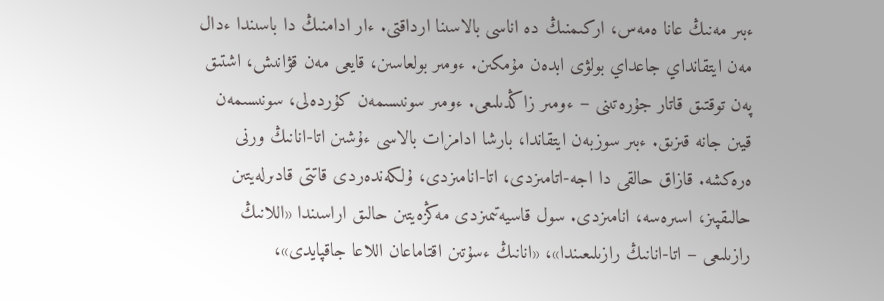ءبىر مەنىڭ عانا ەمەس، اركىمنىڭ دە اناسى بالاسىنا ارداقتى. ءار ادامنىڭ دا باسىندا ءدال مەن ايتقانداي جاعداي بولۋى ابدەن مۇمكىن. ءومىر بولعاسىن، قايعى مەن قۋانىش، اشتىق پەن توقتىق قاتار جۇرەتىنى – ءومىر زاڭدىلىعى. ءومىر سونىسىمەن كۇردەلى، سونىسىمەن قيىن جانە قىزىق. ءبىر سوزبەن ايتقاندا، بارشا ادامزات بالاسى ءۇشىن اتا-انانىڭ ورنى ەرەكشە. قازاق حالقى دا اجە-اتامىزدى، اتا-انامىزدى، ۇلكەندەردى قاتتى قادىرلەيتىن حالىقپىز، اسىرەسە، انامىزدى. سول قاسيەتىمىزدى مەڭزەيتىن حالىق اراسىندا «اللانىڭ رازىلىعى – اتا-انانىڭ رازىلىعىندا»، «انانىڭ ءسۇتىن اقتاماعان اللاعا جاقپايدى»،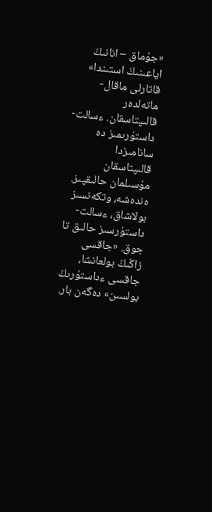«جۇماق – انانىڭ اياعىنىڭ استىندا» قاتارلى ماقال-ماتەلدەر قالىپتاسقان. ءسالت-داستۇرىمىز دە سانامىزدا قالىپتاسقان مۇسىلمان حالىقپىز. ەندەشە، وتكەنسىز بولاشاق، ءسالت-داستۇرسىز حالىق تا جوق. «جاقسى زاڭىڭ بولعانشا، جاقسى ءداستۇرىڭ بولسىن» دەگەن بار.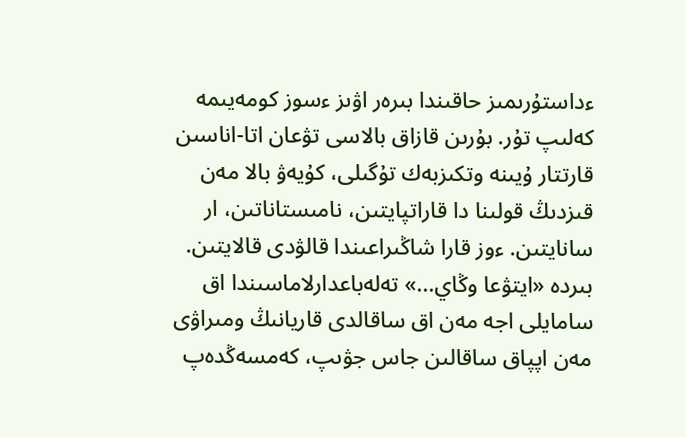ءداستۇرىمىز حاقىندا بىرەر اۋىز ءسوز كومەيىمە كەلىپ تۇر. بۇرىن قازاق بالاسى تۋعان اتا-اناسىن قارتتار ۇيىنە وتكىزبەك تۇگىلى، كۇيەۋ بالا مەن قىزدىڭ قولىنا دا قاراتپايتىن، نامىستاناتىن، ار سانايتىن. ءوز قارا شاڭىراعىندا قالۋدى قالايتىن. بىردە «ايتۋعا وڭاي...» تەلەباعدارلاماسىندا اق سامايلى اجە مەن اق ساقالدى قاريانىڭ ومىراۋى مەن اپپاق ساقالىن جاس جۋىپ، كەمسەڭدەپ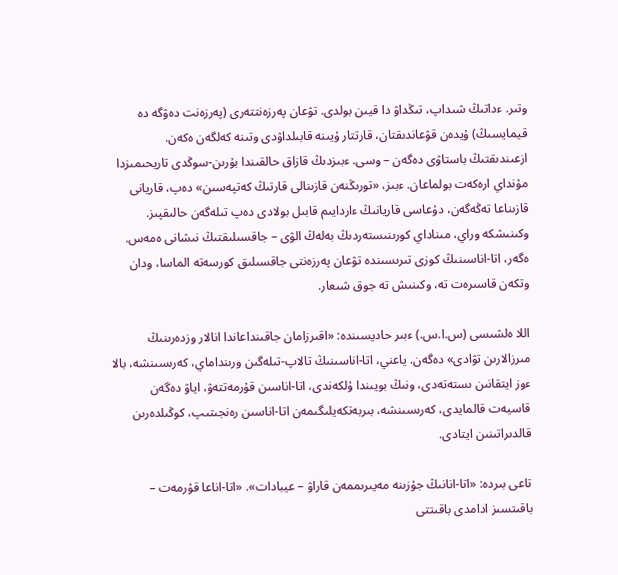وتىر. ءداتىڭ شىداپ، تىڭداۋ دا قيىن بولدى. تۋعان پەرزەنتتەرى (پەرزەنت دەۋگە دە قيمايسىڭ) ۇيدەن قۋعاندىقتان، قارتتار ۇيىنە قابىلداۋدى وتىنە كەلگەن ەكەن. ازعىندىقتىڭ باستاۋى دەگەن – وسى. ءبىزدىڭ قازاق حالقىندا بۇرىن-سوڭدى تاريحىمىزدا مۇنداي ارەكەت بولماعان. ءبىز، «تورىڭنەن قازىنالى قارتىڭ كەتپەسىن» دەپ، قاريانى قازىناعا تەڭەگەن، دۇعاسى قاريانىڭ ءاردايىم قابىل بولادى دەپ تىلەگەن حالىقپىز. وكىنىشكە وراي، مىناداي كورىنىستەردىڭ بەلەڭ الۋى – جاقسىلىقتىڭ نىشانى ەمەس. ەگەر، اتا-اناسىنىڭ كوزى تىرىسىندە تۋعان پەرزەنتى جاقسىلىق كورسەتە الماسا، ودان وتكەن قاسىرەت تە، وكىنىش تە جوق شىعار.

اللا ەلشىسى (س.ا.س.) ءبىر حاديسىندە: «اقىرزامان جاقىنداعاندا انالار وزدەرىنىڭ مىرزالارىن تۋادى» دەگەن. ياعني، اتا-اناسىنىڭ تالاپ-تىلەگىن ورىنداماي، كەرىسىنشە، بالا ءوز ايتقانىن ىستەتەدى، ونىڭ بويىندا ۇلكەندى، اتا-اناسىن قۇرمەتتەۋ، اياۋ دەگەن قاسيەت قالمايدى، كەرىسىنشە، بىربەتكەيلىگىمەن اتا-اناسىن رەنجىتىپ، كوڭىلدەرىن قالدىراتىنىن ايتادى.

تاعى بىردە: «اتا-انانىڭ جۇزىنە مەيىرىممەن قاراۋ – عيبادات». «اتا-اناعا قۇرمەت – باقىتسىز ادامدى باقىتتى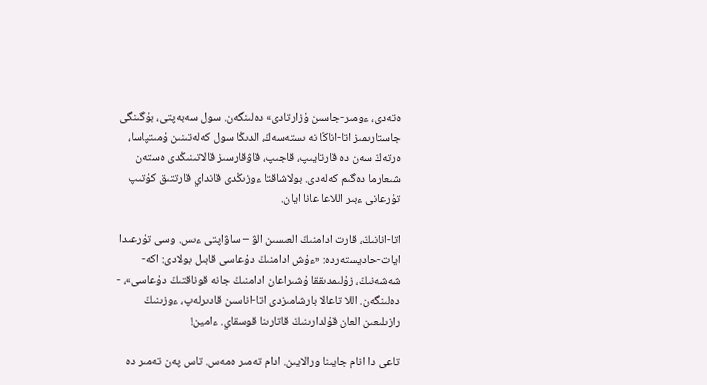ەتەدى، ءومىر-جاسىن ۇزارتادى» دەلىنگەن. سول سەبەپتى، بۇگىنگى جاستارىمىز اتا-اناڭا نە ىستەسەڭ، الدىڭا سول كەلەتىنىن ۇمىتپاسا، ەرتەڭ سەن دە قارتايىپ، قاجىپ، قاۋقارسىز قالاتىنىڭدى ەستەن شىعارما دەگىم كەلەدى. بولاشاقتا ءوزىڭدى قانداي قارتتىق كۇتىپ تۇرعانى ءبىر اللاعا عانا ايان.

اتا-انانىڭ، قارت ادامنىڭ العىسىن الۋ – ساۋاپتى ءىس. وسى تۇرعىدا ايات-حاديستەردە: «ءۇش ادامنىڭ دۇعاسى قابىل بولادى: اكە-شەشەنىڭ، زۇلىمدىققا ۇشىراعان ادامنىڭ جانە قوناقتىڭ دۇعاسى»، - دەلىنگەن. اللا تاعالا بارشامىزدى اتا-اناسىن قادىرلەپ، ءوزىنىڭ رازىلىعىن العان قۇلدارىنىڭ قاتارىنا قوسقاي. ءامين!

تاعى دا انام جايىنا ورالايىن. ادام تەمىر ەمەس. تاس پەن تەمىر دە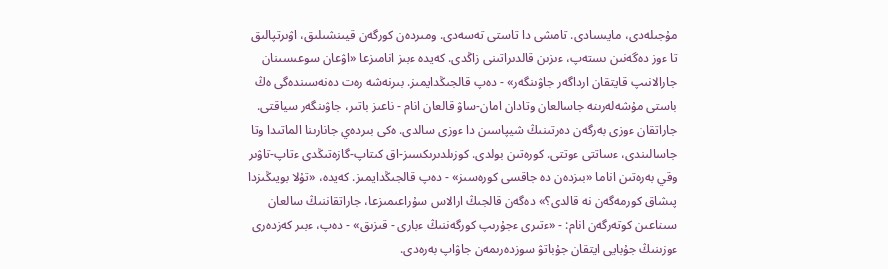مۇجىلەدى، مايىسادى. تامشى دا تاستى تەسەدى. ومىردەن كورگەن قيىنشىلىق، اۋىرتپالىق تا ءوز دەگەنىن ىستەپ، ءىزىن قالدىراتىنى زاڭدى. كەيدە ءبىز انامىزعا «اۋعان سوعىسىنان جارالانىپ قايتقان ارداگەر جاۋىنگەر» - دەپ قالجىڭدايمىز. بىرنەشە رەت دەنەسىندەگى ەڭ باستى مۇشەلەرىنە جاسالعان وتادان امان-ساۋ قالعان انام - ناعىز باتىر، جاۋىنگەر سياقتى. جاراتقان ءوزى بەرگەن دەرتىنىڭ شيپاسىن دا ءوزى سالدى. ەكى بىردەي جانارىنا الماتىدا وتا جاسالىندى، ءساتتى ءوتتى. كورەتىن بولدى. كوزىلدىرىكسىز-اق كىتاپ-گازەتىڭدى ءتاپ-تاۋىر وقي بەرەتىن اناما «بىزدەن دە جاقسى كورەسىز» - دەپ قالجىڭدايمىز. كەيدە، «تۇلا بويىڭىزدا پىشاق كورمەگەن نە قالدى؟» دەگەن قالجىڭ ارالاس سۇراعىمىزعا، جاراتقاننىڭ سالعان سىناعىن كوتەرگەن انام: - «ءتىرى ءجۇرىپ كورگەننىڭ ءبارى - قىزىق» - دەپ، ءبىر كەزدەرى ءوزىنىڭ جۇبايى ايتقان جۇباتۋ سوزدەرىمەن جاۋاپ بەرەدى.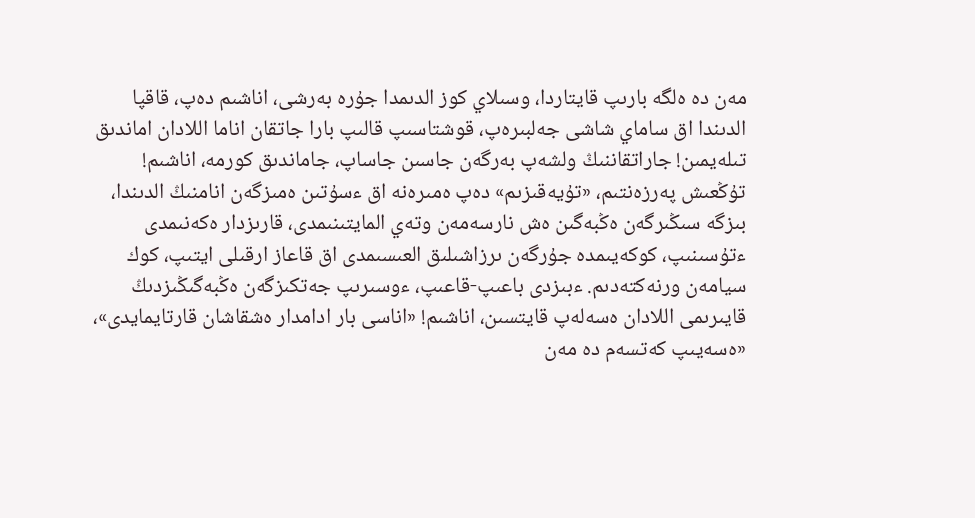مەن دە ەلگە بارىپ قايتاردا، وسىلاي كوز الدىمدا جۇرە بەرشى، اناشىم دەپ، قاقپا الدىندا اق ساماي شاشى جەلبىرەپ، قوشتاسىپ قالىپ بارا جاتقان اناما اللادان اماندىق تىلەيمىن! جاراتقاننىڭ ولشەپ بەرگەن جاسىن جاساپ، جاماندىق كورمە، اناشىم! تۇڭعىش پەرزەنتىم، «تۇيەقىزىم» دەپ ەمىرەنە اق ءسۇتىن ەمىزگەن انامنىڭ الدىندا، بىزگە سىڭىرگەن ەڭبەگىن ەش نارسەمەن وتەي المايتىنىمدى، قارىزدار ەكەنىمدى ءتۇسىنىپ، كوكەيىمدە جۇرگەن ىرزاشىلىق العىسىمدى اق قاعاز ارقىلى ايتىپ، كوك سيامەن ورنەكتەدىم. ءبىزدى باعىپ-قاعىپ، ءوسىرىپ جەتكىزگەن ەڭبەگىڭىزدىڭ قايىرىمى اللادان ەسەلەپ قايتسىن، اناشىم! «اناسى بار ادامدار ەشقاشان قارتايمايدى»، «ەسەيىپ كەتسەم دە مەن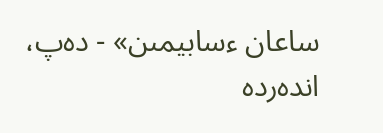ساعان ءسابيمىن» - دەپ، اندەردە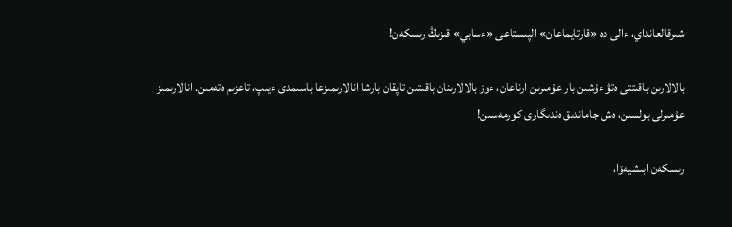شىرقالعانداي، ءالى دە «قارتايماعان» الپىستاعى «ءسابي» قىزىڭ رىسكەن!

بالالارىن باقىتتى ەتۋ ءۇشىن بار عۇمىرىن ارناعان، ءوز بالالارىنان باقىتىن تاپقان بارشا انالارىمىزعا باسىمدى ءيىپ، تاعزىم ەتەمىن. انالارىمىز عۇمىرلى بولسىن، ەش جاماندىق ەندىگارى كورمەسىن!

رىسكەن ابىشيەۆا،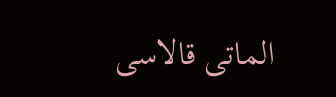الماتى قالاسى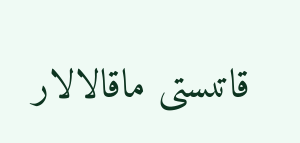قاتىستى ماقالالار